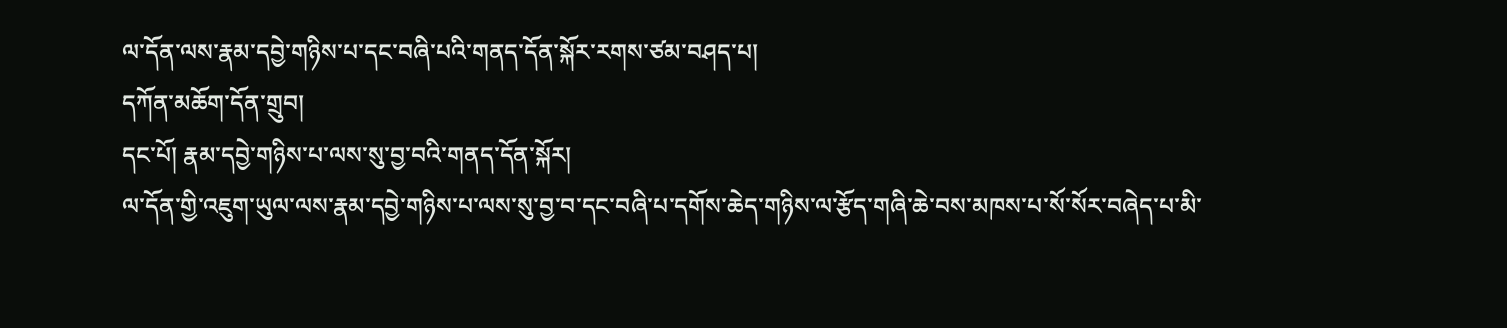ལ་དོན་ལས་རྣམ་དབྱེ་གཉིས་པ་དང་བཞི་པའི་གནད་དོན་སྐོར་རགས་ཙམ་བཤད་པ།
དཀོན་མཆོག་དོན་གྲུབ།
དང་པོ། རྣམ་དབྱེ་གཉིས་པ་ལས་སུ་བྱ་བའི་གནད་དོན་སྐོར།
ལ་དོན་གྱི་འཇུག་ཡུལ་ལས་རྣམ་དབྱེ་གཉིས་པ་ལས་སུ་བྱ་བ་དང་བཞི་པ་དགོས་ཆེད་གཉིས་ལ་རྩོད་གཞི་ཆེ་བས་མཁས་པ་སོ་སོར་བཞེད་པ་མི་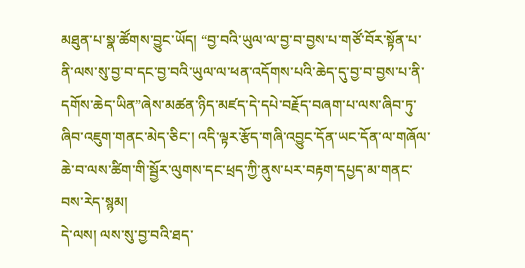མཐུན་པ་སྣ་ཚོགས་བྱུང་ཡོད། “བྱ་བའི་ཡུལ་ལ་བྱ་བ་བྱས་པ་གཙོ་བོར་སྟོན་པ་ནི་ལས་སུ་བྱ་བ་དང་བྱ་བའི་ཡུལ་ལ་ཕན་འདོགས་པའི་ཆེད་དུ་བྱ་བ་བྱས་པ་ནི་དགོས་ཆེད་ཡིན”ཞེས་མཚན་ཉིད་མཛད་དེ་དཔེ་བརྗོད་བཞག་པ་ལས་ཞིབ་ཏུ་ཞིབ་འཇུག་གནང་མེད་ཅིང་། འདི་ལྟར་རྩོད་གཞི་འབྱུང་དོན་ཡང་དོན་ལ་གཞོལ་ཆེ་བ་ལས་ཚིག་གི་སྦྱོར་ལུགས་དང་ཕྲད་ཀྱི་ནུས་པར་བརྟག་དཔྱད་མ་གནང་བས་རེད་སྙམ།
དེ་ལས། ལས་སུ་བྱ་བའི་ཐད་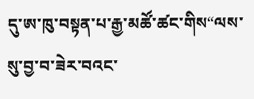དུ་ཨ་ཁུ་བསྟན་པ་རྒྱ་མཚོ་ཚང་གིས“ལས་སུ་བྱ་བ་ཟེར་བའང་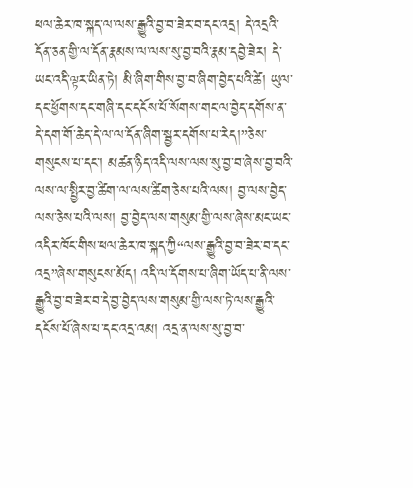ཕལ་ཆེར་ཁ་སྐད་ལ་ལས་རྒྱུའི་བྱ་བ་ཟེར་བ་དང་འདྲ། དེ་འདྲའི་དོན་ཅན་གྱི་ལ་དོན་རྣམས་ལ་ལས་སུ་བྱ་བའི་རྣམ་དབྱེ་ཟེར། དེ་ཡང་འདི་ལྟར་ཡིན་ཏེ། མི་ཞིག་གིས་བྱ་བ་ཞིག་བྱེད་པའི་ཚེ། ཡུལ་དང་ཕྱོགས་དང་གཞི་དང་དངོས་པོ་སོགས་གང་ལ་བྱེད་དགོས་ན་དེ་དག་གོ་ཆེད་དེ་ལ་ལ་དོན་ཞིག་སྦྱར་དགོས་པ་རེད།”ཅེས་གསུངས་པ་དང་། མཚན་ཉིད་འདི་ལས་ལས་སུ་བྱ་བ་ཞེས་བྱ་བའི་ལས་ལ་སྤྱིར་བྱ་ཚིག་ལ་ལས་ཚིག་ཅེས་པའི་ལས། བྱ་ལས་བྱེད་ལས་ཅེས་པའི་ལས། བྱ་བྱེད་ལས་གསུམ་གྱི་ལས་ཞེས་མང་ཡང་འདིར་ཁོང་གིས་ཕལ་ཆེར་ཁ་སྐད་ཀྱི“ལས་རྒྱུའི་བྱ་བ་ཟེར་བ་དང་འདྲ”ཞེས་གསུངས་མོད། འདི་ལ་དོགས་པ་ཞིག་ཡོད་པ་ནི་ལས་རྒྱུའི་བྱ་བ་ཟེར་བ་དེ་བྱ་བྱེད་ལས་གསུམ་གྱི་ལས་ཏེ་ལས་རྒྱུའི་དངོས་པོ་ཞེས་པ་དང་འདྲ་འམ། འདྲ་ན་ལས་སུ་བྱ་བ་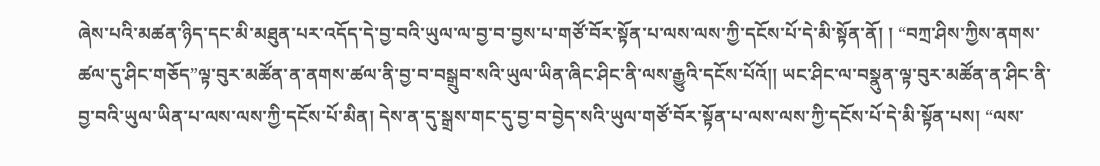ཞེས་པའི་མཚན་ཉིད་དང་མི་མཐུན་པར་འདོད་དེ་བྱ་བའི་ཡུལ་ལ་བྱ་བ་བྱས་པ་གཙོ་བོར་སྟོན་པ་ལས་ལས་ཀྱི་དངོས་པོ་དེ་མི་སྟོན་ནོ། ། “བཀྲ་ཤིས་ཀྱིས་ནགས་ཚལ་དུ་ཤིང་གཅོད”ལྟ་བུར་མཚོན་ན་ནགས་ཚལ་ནི་བྱ་བ་བསྒྲུབ་སའི་ཡུལ་ཡིན་ཞིང་ཤིང་ནི་ལས་རྒྱུའི་དངོས་པོའོ།། ཡང་ཤིང་ལ་བསྣུན་ལྟ་བུར་མཚོན་ན་ཤིང་ནི་བྱ་བའི་ཡུལ་ཡིན་པ་ལས་ལས་ཀྱི་དངོས་པོ་མིན། དེས་ན་དུ་སྒྲས་གང་དུ་བྱ་བ་བྱེད་སའི་ཡུལ་གཙོ་བོར་སྟོན་པ་ལས་ལས་ཀྱི་དངོས་པོ་དེ་མི་སྟོན་པས། “ལས་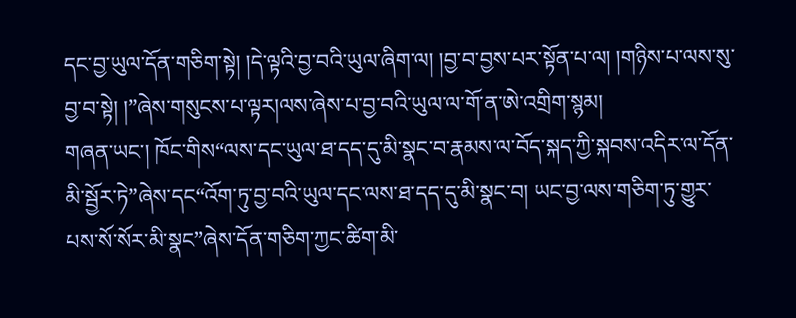དང་བྱ་ཡུལ་དོན་གཅིག་སྟེ། །དེ་ལྟའི་བྱ་བའི་ཡུལ་ཞིག་ལ། །བྱ་བ་བྱས་པར་སྟོན་པ་ལ། །གཉིས་པ་ལས་སུ་བྱ་བ་སྟེ། །”ཞེས་གསུངས་པ་ལྟར།ལས་ཞེས་པ་བྱ་བའི་ཡུལ་ལ་གོ་ན་ཨེ་འགྲིག་སྙམ།
གཞན་ཡང་། ཁོང་གིས“ལས་དང་ཡུལ་ཐ་དད་དུ་མི་སྣང་བ་རྣམས་ལ་བོད་སྐད་ཀྱི་སྐབས་འདིར་ལ་དོན་མི་སྦྱོར་ཏེ”ཞེས་དང“འོག་ཏུ་བྱ་བའི་ཡུལ་དང་ལས་ཐ་དད་དུ་མི་སྣང་བ། ཡང་བྱ་ལས་གཅིག་ཏུ་གྱུར་པས་སོ་སོར་མི་སྣང”ཞེས་དོན་གཅིག་ཀྱང་ཚིག་མི་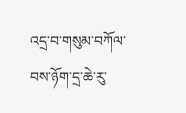འདྲ་བ་གསུམ་བཀོལ་བས་ཉོག་དྲ་ཆེ་རུ་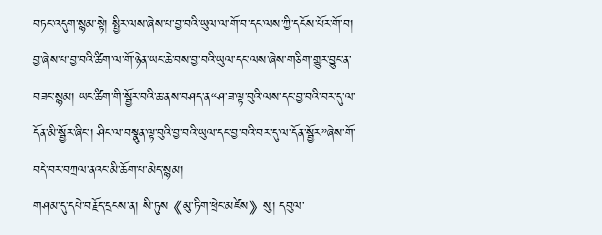བཏང་འདུག་སྙམ་སྟེ། སྤྱིར་ལས་ཞེས་པ་བྱ་བའི་ཡུལ་ལ་གོ་བ་དང་ལས་ཀྱི་དངོས་པོར་གོ་བ། བྱ་ཞེས་པ་བྱ་བའི་ཚིག་ལ་གོ་ཉེན་ཡང་ཆེ་བས་བྱ་བའི་ཡུལ་དང་ལས་ཞེས་གཅིག་གྱུར་བྱུང་ན་བཟང་སྙམ། ཡང་ཚིག་གི་སྦྱོར་བའི་ཆ་ནས་བཤད་ན“ཤ་ཟ་ལྟ་བུའི་ལས་དང་བྱ་བའི་བར་དུ་ལ་དོན་མི་སྦྱོར་ཞིང་། ཤིང་ལ་བསྣུན་ལྟ་བུའི་བྱ་བའི་ཡུལ་དང་བྱ་བའི་བར་དུ་ལ་དོན་སྦྱོར”ཞེས་གོ་བདེ་བར་བཀྲལ་ནའང་མི་ཆོག་པ་མེད་སྙམ།
གཤམ་དུ་དཔེ་བརྗོད་དྲངས་ན། སི་ཏུས《མུ་ཏིག་ཕྲེང་མཛེས》སུ། དབུལ་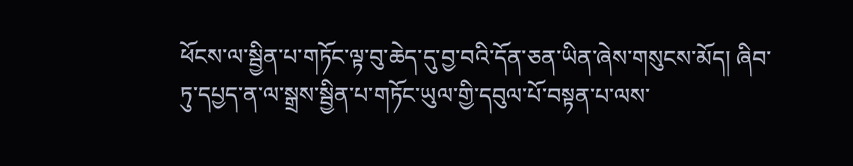ཕོངས་ལ་སྦྱིན་པ་གཏོང་ལྟ་བུ་ཆེད་དུ་བྱ་བའི་དོན་ཅན་ཡིན་ཞེས་གསུངས་མོད། ཞིབ་ཏུ་དཔྱད་ན་ལ་སྒྲས་སྦྱིན་པ་གཏོང་ཡུལ་གྱི་དབུལ་པོ་བསྟན་པ་ལས་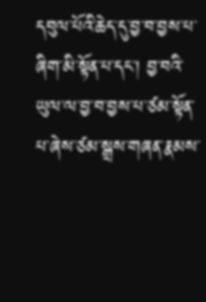དབུལ་པོའི་ཆེད་དུ་བྱ་བ་བྱས་པ་ཞིག་མི་སྟོན་པ་དང་། བྱ་བའི་ཡུལ་ལ་བྱ་བ་བྱས་པ་ཙམ་སྟོན་པ་ཞེས་ཙམ་སྒྲས་གཞན་རྣམས་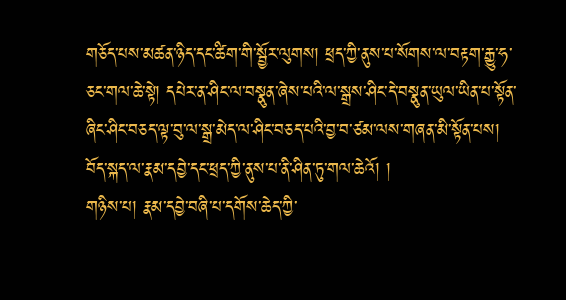གཅོད་པས་མཚན་ཉིད་དང་ཚིག་གི་སྦྱོར་ལུགས། ཕྲད་ཀྱི་ནུས་པ་སོགས་ལ་བརྟག་རྒྱུ་ཧ་ཅང་གལ་ཆེ་སྟེ། དཔེར་ན་ཤིང་ལ་བསྣུན་ཞེས་པའི་ལ་སྒྲས་ཤིང་དེ་བསྣུན་ཡུལ་ཡིན་པ་སྟོན་ཞིང་ཤིང་བཅད་ལྟ་བུ་ལ་སྒྲ་མེད་ལ་ཤིང་བཅད་པའི་བྱ་བ་ཙམ་ལས་གཞན་མི་སྟོན་པས། བོད་སྐད་ལ་རྣམ་དབྱེ་དང་ཕྲད་ཀྱི་ནུས་པ་ནི་ཤིན་ཏུ་གལ་ཆེའོ། །
གཉིས་པ། རྣམ་དབྱེ་བཞི་པ་དགོས་ཆེད་ཀྱི་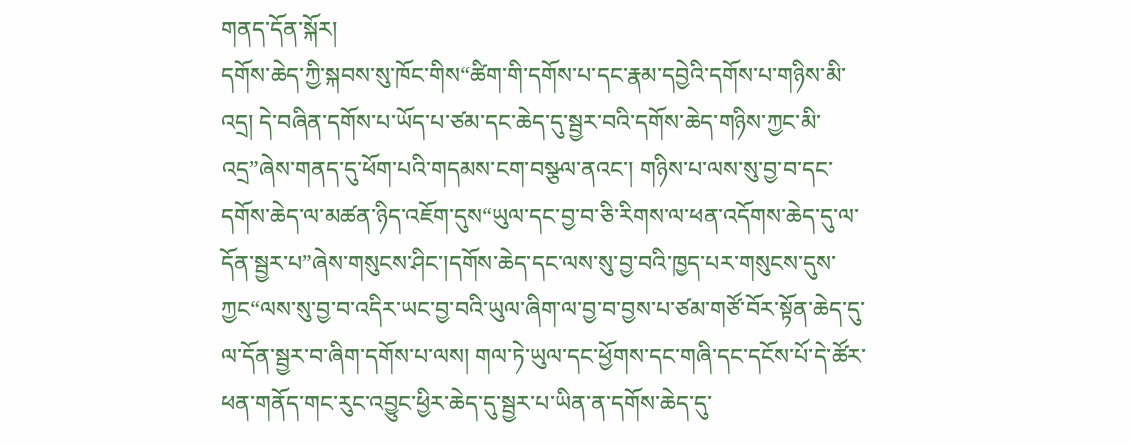གནད་དོན་སྐོར།
དགོས་ཆེད་ཀྱི་སྐབས་སུ་ཁོང་གིས“ཚིག་གི་དགོས་པ་དང་རྣམ་དབྱེའི་དགོས་པ་གཉིས་མི་འདྲ། དེ་བཞིན་དགོས་པ་ཡོད་པ་ཙམ་དང་ཆེད་དུ་སྦྱར་བའི་དགོས་ཆེད་གཉིས་ཀྱང་མི་འདྲ”ཞེས་གནད་དུ་ཕོག་པའི་གདམས་ངག་བསྩལ་ནའང་། གཉིས་པ་ལས་སུ་བྱ་བ་དང་དགོས་ཆེད་ལ་མཚན་ཉིད་འཇོག་དུས“ཡུལ་དང་བྱ་བ་ཅི་རིགས་ལ་ཕན་འདོགས་ཆེད་དུ་ལ་དོན་སྦྱར་པ”ཞེས་གསུངས་ཤིང་།དགོས་ཆེད་དང་ལས་སུ་བྱ་བའི་ཁྱད་པར་གསུངས་དུས་ཀྱང“ལས་སུ་བྱ་བ་འདིར་ཡང་བྱ་བའི་ཡུལ་ཞིག་ལ་བྱ་བ་བྱས་པ་ཙམ་གཙོ་བོར་སྟོན་ཆེད་དུ་ལ་དོན་སྦྱར་བ་ཞིག་དགོས་པ་ལས། གལ་ཏེ་ཡུལ་དང་ཕྱོགས་དང་གཞི་དང་དངོས་པོ་དེ་ཚོར་ཕན་གནོད་གང་རུང་འབྱུང་ཕྱིར་ཆེད་དུ་སྦྱར་པ་ཡིན་ན་དགོས་ཆེད་དུ་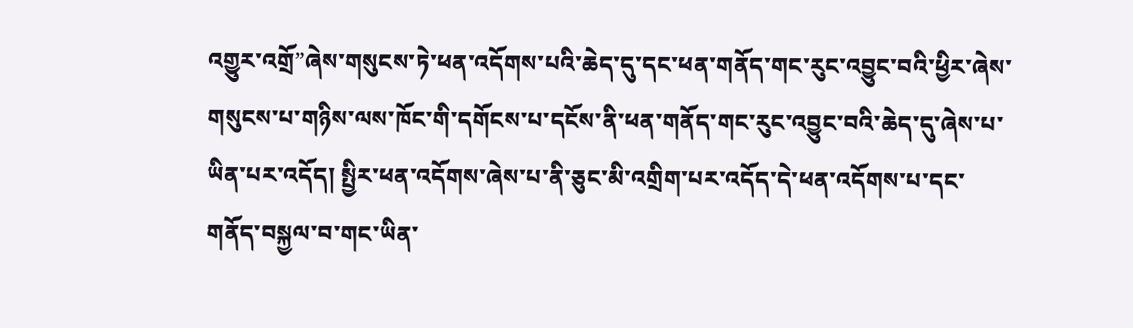འགྱུར་འགྲོ”ཞེས་གསུངས་ཏེ་ཕན་འདོགས་པའི་ཆེད་དུ་དང་ཕན་གནོད་གང་རུང་འབྱུང་བའི་ཕྱིར་ཞེས་གསུངས་པ་གཉིས་ལས་ཁོང་གི་དགོངས་པ་དངོས་ནི་ཕན་གནོད་གང་རུང་འབྱུང་བའི་ཆེད་དུ་ཞེས་པ་ཡིན་པར་འདོད། སྤྱིར་ཕན་འདོགས་ཞེས་པ་ནི་ཅུང་མི་འགྲིག་པར་འདོད་དེ་ཕན་འདོགས་པ་དང་གནོད་བསྐྱལ་བ་གང་ཡིན་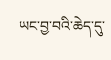ཡང་བྱ་བའི་ཆེད་དུ་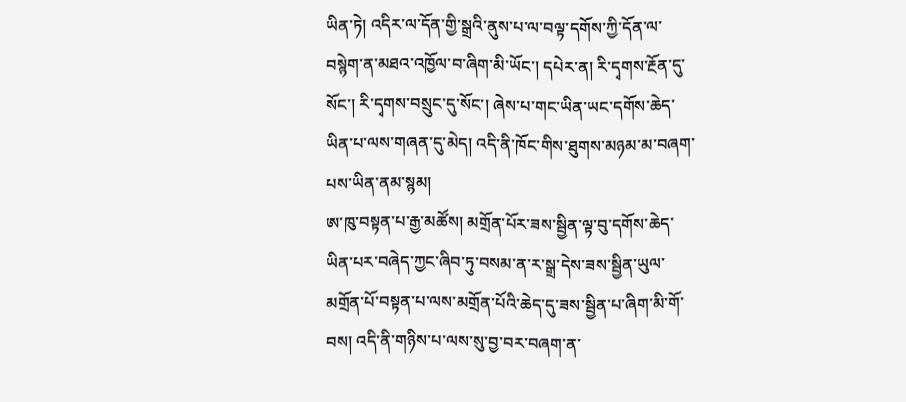ཡིན་ཏེ། འདིར་ལ་དོན་གྱི་སྒྲའི་ནུས་པ་ལ་བལྟ་དགོས་ཀྱི་དོན་ལ་བསྙེག་ན་མཐའ་འཁྱོལ་བ་ཞིག་མི་ཡོང་། དཔེར་ན། རི་དྭགས་རྔོན་དུ་སོང་། རི་དྭགས་བསྲུང་དུ་སོང་། ཞེས་པ་གང་ཡིན་ཡང་དགོས་ཆེད་ཡིན་པ་ལས་གཞན་དུ་མེད། འདི་ནི་ཁོང་གིས་ཐུགས་མཉམ་མ་བཞག་པས་ཡིན་ནམ་སྙམ།
ཨ་ཁུ་བསྟན་པ་རྒྱ་མཚོས། མགྲོན་པོར་ཟས་སྦྱིན་ལྟ་བུ་དགོས་ཆེད་ཡིན་པར་བཞེད་ཀྱང་ཞིབ་ཏུ་བསམ་ན་ར་སྒྲ་དེས་ཟས་སྦྱིན་ཡུལ་མགྲོན་པོ་བསྟན་པ་ལས་མགྲོན་པོའི་ཆེད་དུ་ཟས་སྦྱིན་པ་ཞིག་མི་གོ་བས། འདི་ནི་གཉིས་པ་ལས་སུ་བྱ་བར་བཞག་ན་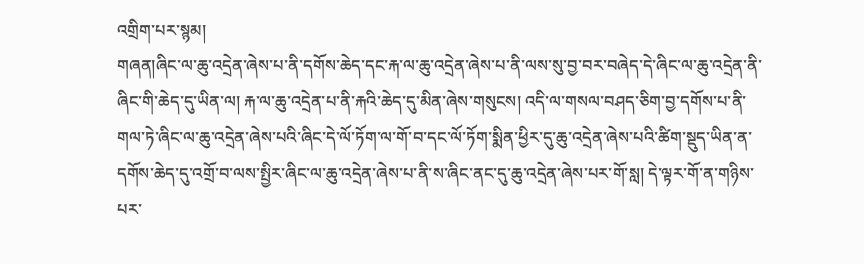འགྲིག་པར་སྙམ།
གཞན།ཞིང་ལ་ཆུ་འདྲེན་ཞེས་པ་ནི་དགོས་ཆེད་དང་རྐ་ལ་ཆུ་འདྲེན་ཞེས་པ་ནི་ལས་སུ་བྱ་བར་བཞེད་དེ་ཞིང་ལ་ཆུ་འདྲེན་ནི་ཞིང་གི་ཆེད་དུ་ཡིན་ལ། རྐ་ལ་ཆུ་འདྲེན་པ་ནི་རྐའི་ཆེད་དུ་མིན་ཞེས་གསུངས། འདི་ལ་གསལ་བཤད་ཅིག་བྱ་དགོས་པ་ནི་གལ་ཏེ་ཞིང་ལ་ཆུ་འདྲེན་ཞེས་པའི་ཞིང་དེ་ལོ་ཏོག་ལ་གོ་བ་དང་ལོ་ཏོག་སྨིན་ཕྱིར་དུ་ཆུ་འདྲེན་ཞེས་པའི་ཚིག་སྡུད་ཡིན་ན་དགོས་ཆེད་དུ་འགྲོ་བ་ལས་སྤྱིར་ཞིང་ལ་ཆུ་འདྲེན་ཞེས་པ་ནི་ས་ཞིང་ནང་དུ་ཆུ་འདྲེན་ཞེས་པར་གོ་སླ། དེ་ལྟར་གོ་ན་གཉིས་པར་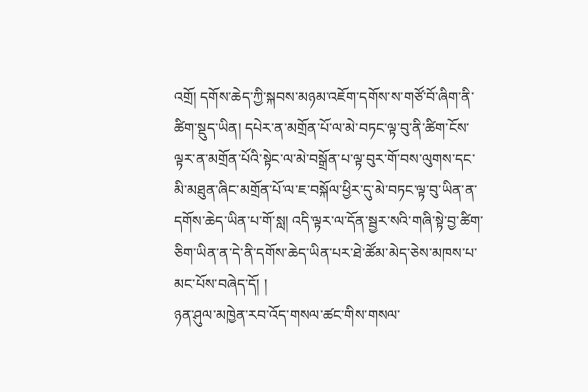འགྲོ། དགོས་ཆེད་ཀྱི་སྐབས་མཉམ་འཇོག་དགོས་ས་གཙོ་བོ་ཞིག་ནི་ཚིག་སྡུད་ཡིན། དཔེར་ན་མགྲོན་པོ་ལ་མེ་བཏང་ལྟ་བུ་ནི་ཚིག་ངོས་ལྟར་ན་མགྲོན་པོའི་སྟེང་ལ་མེ་བསྒྲོན་པ་ལྟ་བུར་གོ་བས་ལུགས་དང་མི་མཐུན་ཞིང་མགྲོན་པོ་ལ་ཇ་བསྐོལ་ཕྱིར་དུ་མེ་བཏང་ལྟ་བུ་ཡིན་ན་དགོས་ཆེད་ཡིན་པ་གོ་སླ། འདི་ལྟར་ལ་དོན་སྦྱར་སའི་གཞི་སྟེ་བྱ་ཚིག་ཅིག་ཡིན་ན་དེ་ནི་དགོས་ཆེད་ཡིན་པར་ཐེ་ཚོམ་མེད་ཅེས་མཁས་པ་མང་པོས་བཞེད་དོ། །
ཉན་ཤུལ་མཁྱེན་རབ་འོད་གསལ་ཚང་གིས་གསལ་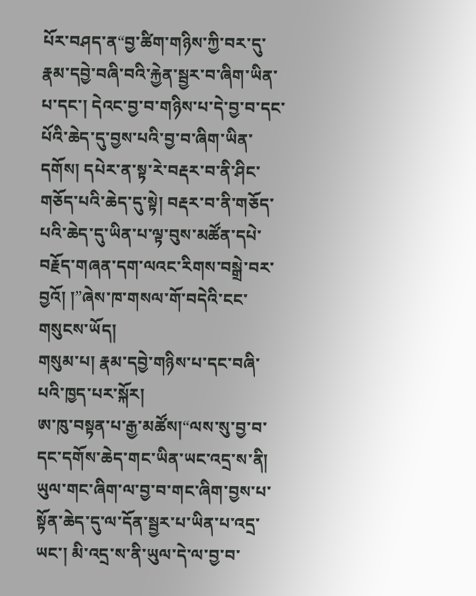པོར་བཤད་ན“བྱ་ཚིག་གཉིས་ཀྱི་བར་དུ་རྣམ་དབྱེ་བཞི་བའི་རྐྱེན་སྦྱར་བ་ཞིག་ཡིན་པ་དང་། དེའང་བྱ་བ་གཉིས་པ་དེ་བྱ་བ་དང་པོའི་ཆེད་དུ་བྱས་པའི་བྱ་བ་ཞིག་ཡིན་དགོས། དཔེར་ན་སྟ་རེ་བརྡར་བ་ནི་ཤིང་གཅོད་པའི་ཆེད་དུ་སྟེ། བརྡར་བ་ནི་གཅོད་པའི་ཆེད་དུ་ཡིན་པ་ལྟ་བུས་མཚོན་དཔེ་བརྗོད་གཞན་དག་ལའང་རིགས་བསྒྲེ་བར་བྱའོ། །”ཞེས་ཁ་གསལ་གོ་བདེའི་ངང་གསུངས་ཡོད།
གསུམ་པ། རྣམ་དབྱེ་གཉིས་པ་དང་བཞི་པའི་ཁྱད་པར་སྐོར།
ཨ་ཁུ་བསྟན་པ་རྒྱ་མཚོས།“ལས་སུ་བྱ་བ་དང་དགོས་ཆེད་གང་ཡིན་ཡང་འདྲ་ས་ནི། ཡུལ་གང་ཞིག་ལ་བྱ་བ་གང་ཞིག་བྱས་པ་སྟོན་ཆེད་དུ་ལ་དོན་སྦྱར་པ་ཡིན་པ་འདྲ་ཡང་། མི་འདྲ་ས་ནི་ཡུལ་དེ་ལ་བྱ་བ་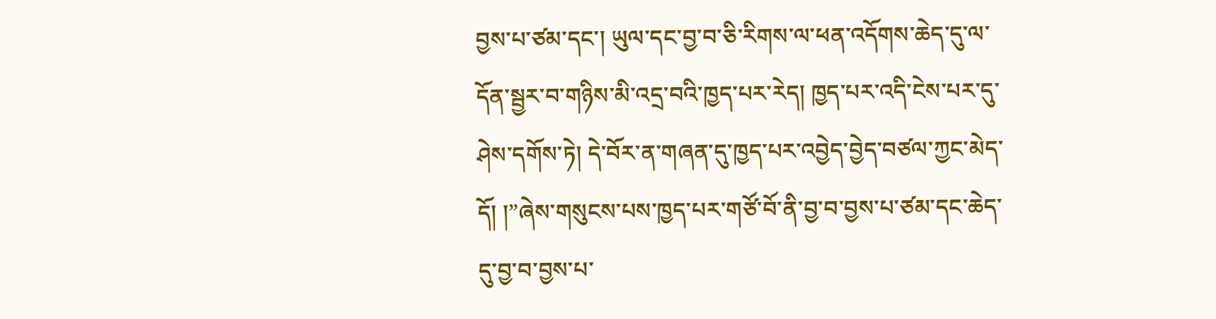བྱས་པ་ཙམ་དང་། ཡུལ་དང་བྱ་བ་ཅི་རིགས་ལ་ཕན་འདོགས་ཆེད་དུ་ལ་དོན་སྦྱར་བ་གཉིས་མི་འདྲ་བའི་ཁྱད་པར་རེད། ཁྱད་པར་འདི་ངེས་པར་དུ་ཤེས་དགོས་ཏེ། དེ་བོར་ན་གཞན་དུ་ཁྱད་པར་འབྱེད་བྱེད་བཙལ་ཀྱང་མེད་དོ། །”ཞེས་གསུངས་པས་ཁྱད་པར་གཙོ་བོ་ནི་བྱ་བ་བྱས་པ་ཙམ་དང་ཆེད་དུ་བྱ་བ་བྱས་པ་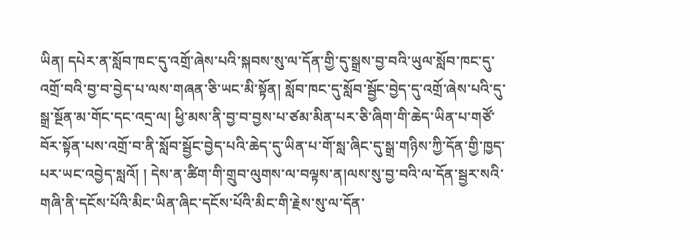ཡིན། དཔེར་ན་སློབ་ཁང་དུ་འགྲོ་ཞེས་པའི་སྐབས་སུ་ལ་དོན་གྱི་དུ་སྒྲས་བྱ་བའི་ཡུལ་སློབ་ཁང་དུ་འགྲོ་བའི་བྱ་བ་བྱེད་པ་ལས་གཞན་ཅི་ཡང་མི་སྟོན། སློབ་ཁང་དུ་སློབ་སྦྱོང་བྱེད་དུ་འགྲོ་ཞེས་པའི་དུ་སྒྲ་སྔོན་མ་གོང་དང་འདྲ་ལ། ཕྱི་མས་ནི་བྱ་བ་བྱས་པ་ཙམ་མིན་པར་ཅི་ཞིག་གི་ཆེད་ཡིན་པ་གཙོ་བོར་སྟོན་པས་འགྲོ་བ་ནི་སློབ་སྦྱོང་བྱེད་པའི་ཆེད་དུ་ཡིན་པ་གོ་སླ་ཞིང་དུ་སྒྲ་གཉིས་ཀྱི་དོན་གྱི་ཁྱད་པར་ཡང་འབྱེད་སླའོ། ། དེས་ན་ཚིག་གི་གྲུབ་ལུགས་ལ་བལྟས་ན།ལས་སུ་བྱ་བའི་ལ་དོན་སྦྱར་སའི་གཞི་ནི་དངོས་པོའི་མིང་ཡིན་ཞིང་དངོས་པོའི་མིང་གི་རྗེས་སུ་ལ་དོན་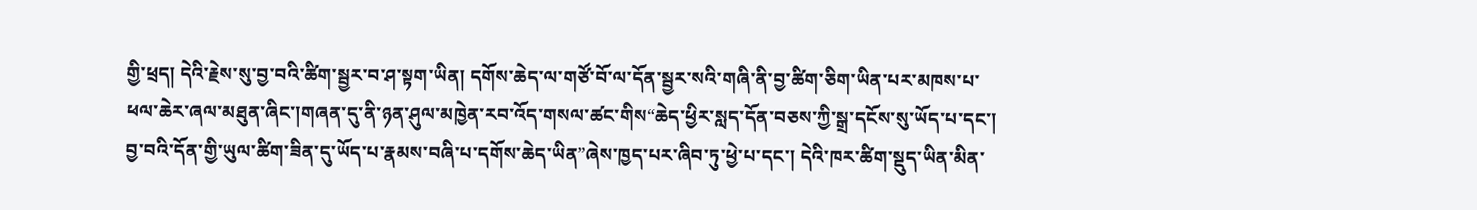གྱི་ཕྲད། དེའི་རྗེས་སུ་བྱ་བའི་ཚིག་སྦྱར་བ་ཤ་སྟག་ཡིན། དགོས་ཆེད་ལ་གཙོ་བོ་ལ་དོན་སྦྱར་སའི་གཞི་ནི་བྱ་ཚིག་ཅིག་ཡིན་པར་མཁས་པ་ཕལ་ཆེར་ཞལ་མཐུན་ཞིང་།གཞན་དུ་ནི་ཉན་ཤུལ་མཁྱེན་རབ་འོད་གསལ་ཚང་གིས“ཆེད་ཕྱིར་སླད་དོན་བཅས་ཀྱི་སྒྲ་དངོས་སུ་ཡོད་པ་དང་། བྱ་བའི་དོན་གྱི་ཡུལ་ཚིག་ཟིན་དུ་ཡོད་པ་རྣམས་བཞི་པ་དགོས་ཆེད་ཡིན”ཞེས་ཁྱད་པར་ཞིབ་ཏུ་ཕྱེ་པ་དང་། དེའི་ཁར་ཚིག་སྡུད་ཡིན་མིན་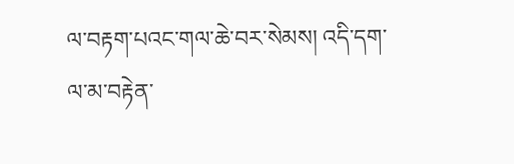ལ་བརྟག་པའང་གལ་ཆེ་བར་སེམས། འདི་དག་ལ་མ་བརྟེན་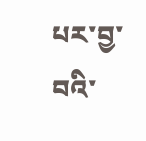པར་བྱ་བའི་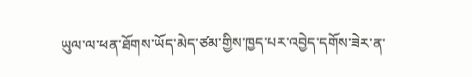ཡུལ་ལ་ཕན་ཐོགས་ཡོད་མེད་ཙམ་གྱིས་ཁྱད་པར་འབྱེད་དགོས་ཟེར་ན་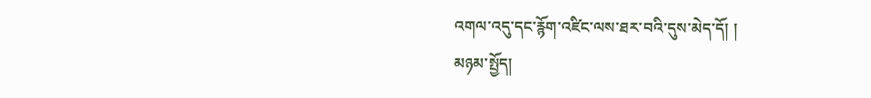འགལ་འདུ་དང་རྙོག་འཛིང་ལས་ཐར་བའི་དུས་མེད་དོ། །
མཉམ་སྤྱོད།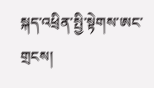སྐད་འཕྲིན་སྤྱི་སྟེགས་ཨང་གྲངས།